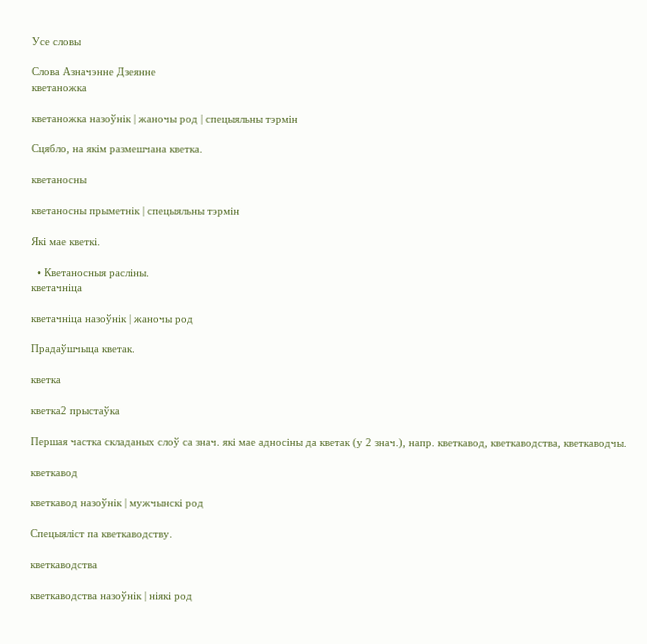Усе словы

Слова Азначэнне Дзеянне
кветаножка

кветаножка назоўнік | жаночы род | спецыяльны тэрмін

Сцябло, на якім размешчана кветка.

кветаносны

кветаносны прыметнік | спецыяльны тэрмін

Які мае кветкі.

  • Кветаносныя расліны.
кветачніца

кветачніца назоўнік | жаночы род

Прадаўшчыца кветак.

кветка

кветка2 прыстаўка

Першая частка складаных слоў са знач. які мае адносіны да кветак (у 2 знач.), напр. кветкавод, кветкаводства, кветкаводчы.

кветкавод

кветкавод назоўнік | мужчынскі род

Спецыяліст па кветкаводству.

кветкаводства

кветкаводства назоўнік | ніякі род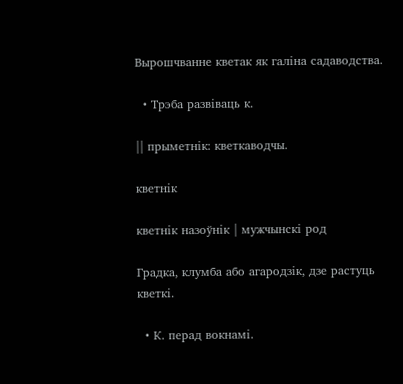Вырошчванне кветак як галіна садаводства.

  • Трэба развіваць к.

|| прыметнік: кветкаводчы.

кветнік

кветнік назоўнік | мужчынскі род

Градка, клумба або агародзік, дзе растуць кветкі.

  • К. перад вокнамі.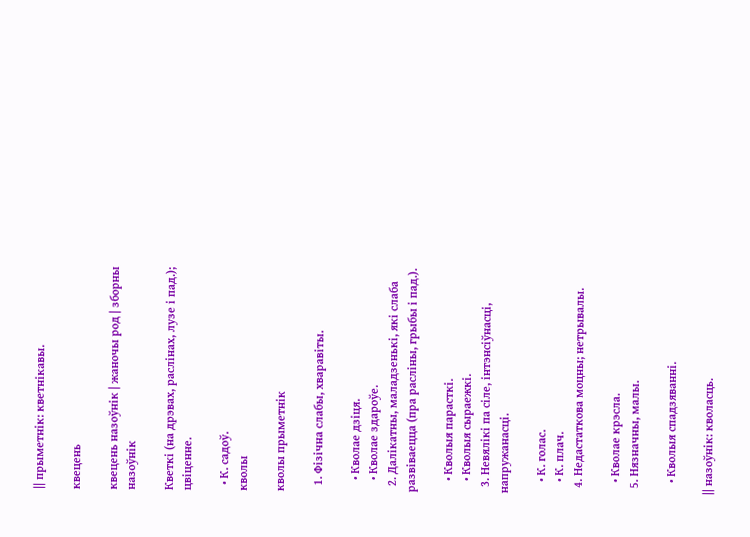|| прыметнік: кветнікавы.

квецень

квецень назоўнік | жаночы род | зборны назоўнік

Кветкі (на дрэвах, раслінах, лузе і пад.); цвіценне.

  • К. садоў.
кволы

кволы прыметнік

  1. Фізічна слабы, хваравіты.

    • Кволае дзіця.
    • Кволае здароўе.
  2. Далікатны, маладзенькі, які слаба развіваецца (пра расліны, грыбы і пад.).

    • Кволыя парасткі.
    • Кволыя сыраежкі.
  3. Невялікі па сіле, інтэнсіўнасці, напружанасці.

    • К. голас.
    • К. плач.
  4. Недастаткова моцны; нетрывалы.

    • Кволае крэсла.
  5. Нязначны, малы.

    • Кволыя спадзяванні.

|| назоўнік: кволасць.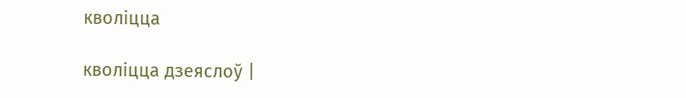кволіцца

кволіцца дзеяслоў |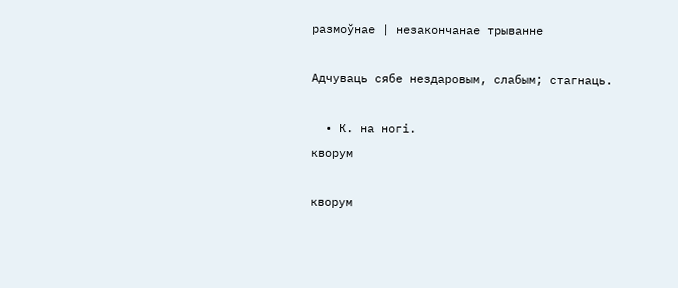размоўнае | незакончанае трыванне

Адчуваць сябе нездаровым, слабым; стагнаць.

  • К. на ногі.
кворум

кворум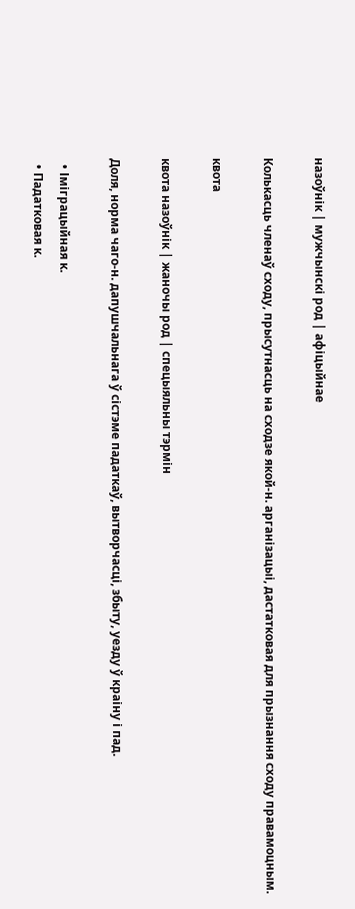назоўнік | мужчынскі род | афіцыйнае

Колькасць членаў сходу, прысутнасць на сходзе якой-н. арганізацыі, дастатковая для прызнання сходу правамоцным.

квота

квота назоўнік | жаночы род | спецыяльны тэрмін

Доля, норма чаго-н. дапушчальнага ў сістэме падаткаў, вытворчасці, збыту, уезду ў краіну і пад.

  • Іміграцыйная к.
  • Падатковая к.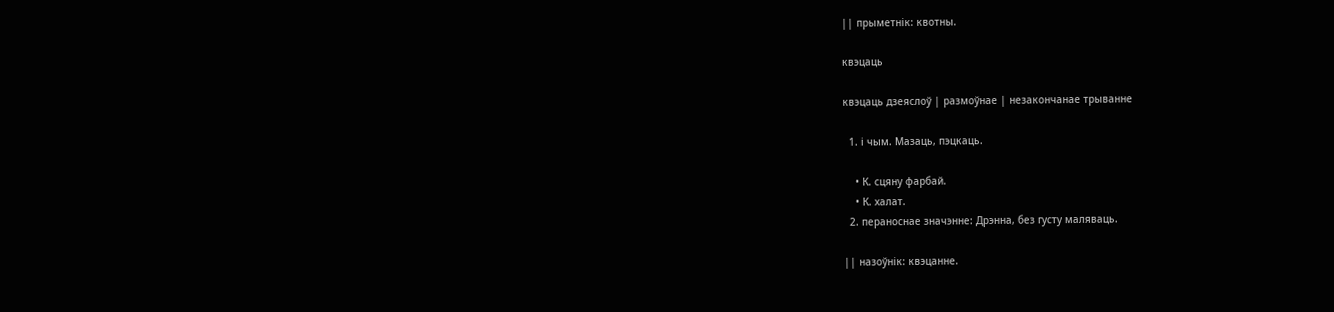|| прыметнік: квотны.

квэцаць

квэцаць дзеяслоў | размоўнае | незакончанае трыванне

  1. і чым. Мазаць, пэцкаць.

    • К. сцяну фарбай.
    • К. халат.
  2. пераноснае значэнне: Дрэнна, без густу маляваць.

|| назоўнік: квэцанне.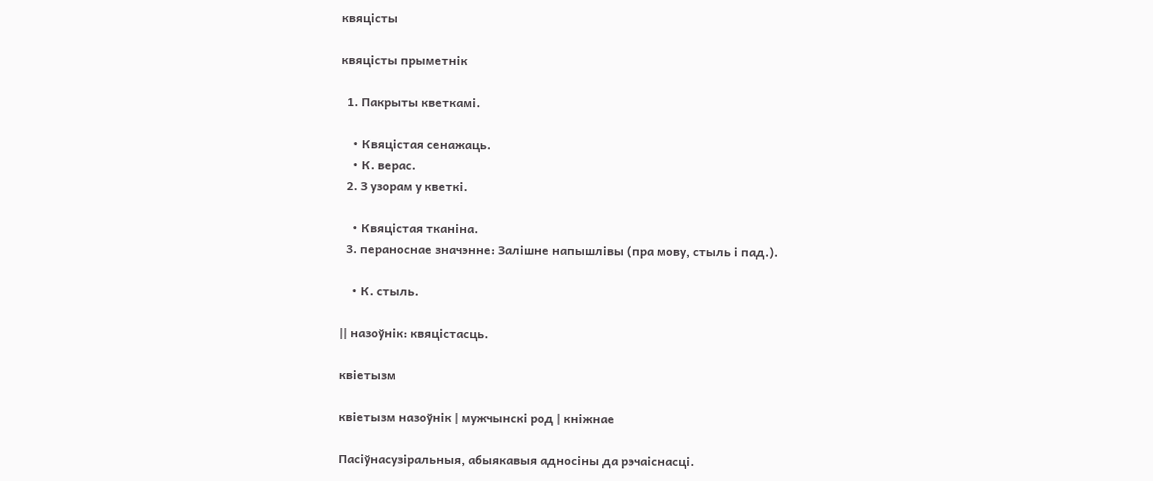квяцісты

квяцісты прыметнік

  1. Пакрыты кветкамі.

    • Квяцістая сенажаць.
    • К. верас.
  2. З узорам у кветкі.

    • Квяцістая тканіна.
  3. пераноснае значэнне: Залішне напышлівы (пра мову, стыль і пад.).

    • К. стыль.

|| назоўнік: квяцістасць.

квіетызм

квіетызм назоўнік | мужчынскі род | кніжнае

Пасіўнасузіральныя, абыякавыя адносіны да рэчаіснасці.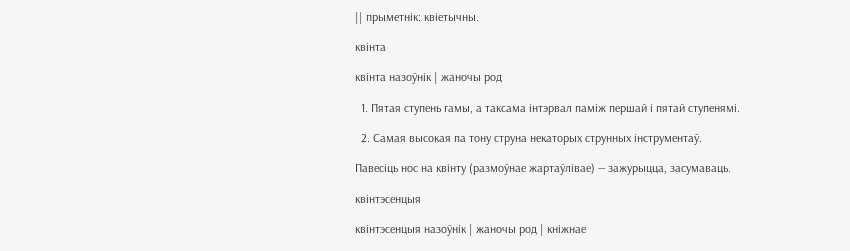|| прыметнік: квіетычны.

квінта

квінта назоўнік | жаночы род

  1. Пятая ступень гамы, а таксама інтэрвал паміж першай і пятай ступенямі.

  2. Самая высокая па тону струна некаторых струнных інструментаў.

Павесіць нос на квінту (размоўнае жартаўлівае) — зажурыцца, засумаваць.

квінтэсенцыя

квінтэсенцыя назоўнік | жаночы род | кніжнае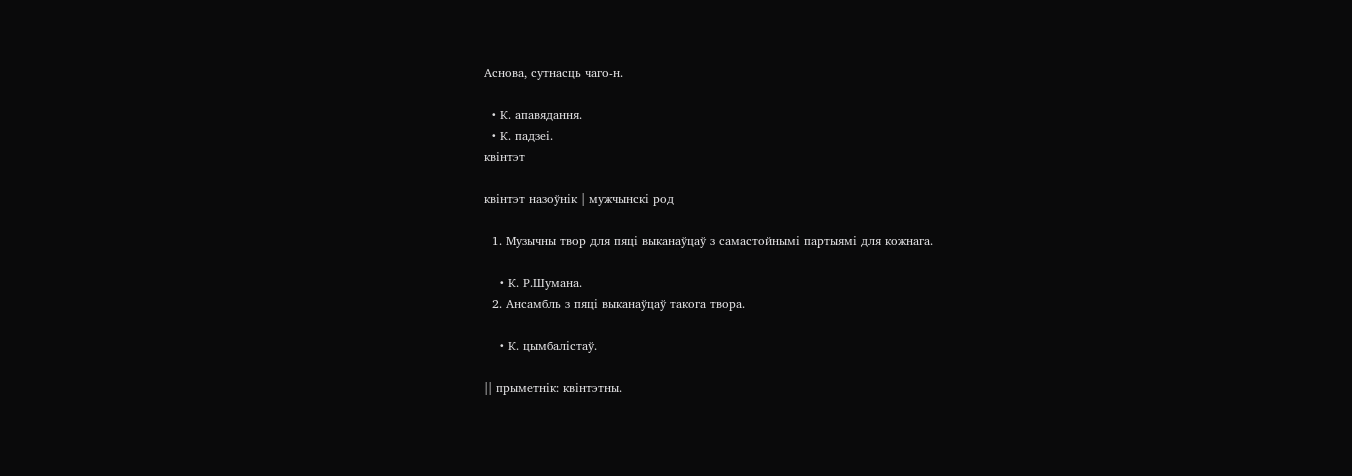Аснова, сутнасць чаго-н.

  • К. апавядання.
  • К. падзеі.
квінтэт

квінтэт назоўнік | мужчынскі род

  1. Музычны твор для пяці выканаўцаў з самастойнымі партыямі для кожнага.

    • К. Р.Шумана.
  2. Ансамбль з пяці выканаўцаў такога твора.

    • К. цымбалістаў.

|| прыметнік: квінтэтны.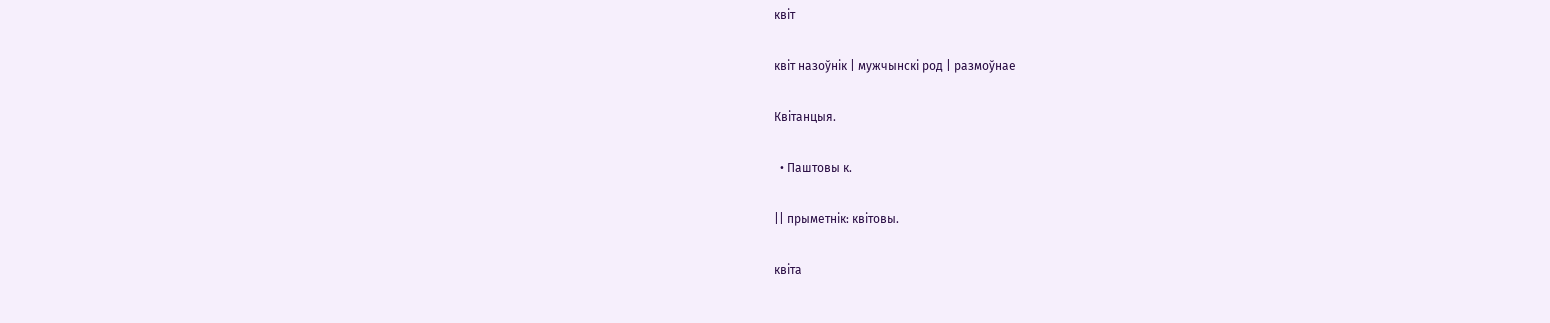квіт

квіт назоўнік | мужчынскі род | размоўнае

Квітанцыя.

  • Паштовы к.

|| прыметнік: квітовы.

квіта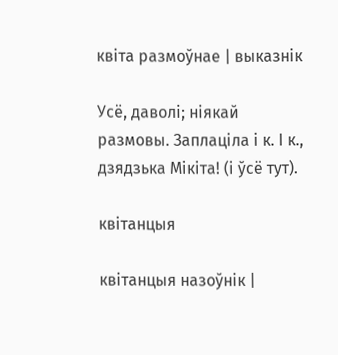квіта размоўнае | выказнік

Усё, даволі; ніякай размовы. Заплаціла і к. І к., дзядзька Мікіта! (і ўсё тут).

квітанцыя

квітанцыя назоўнік |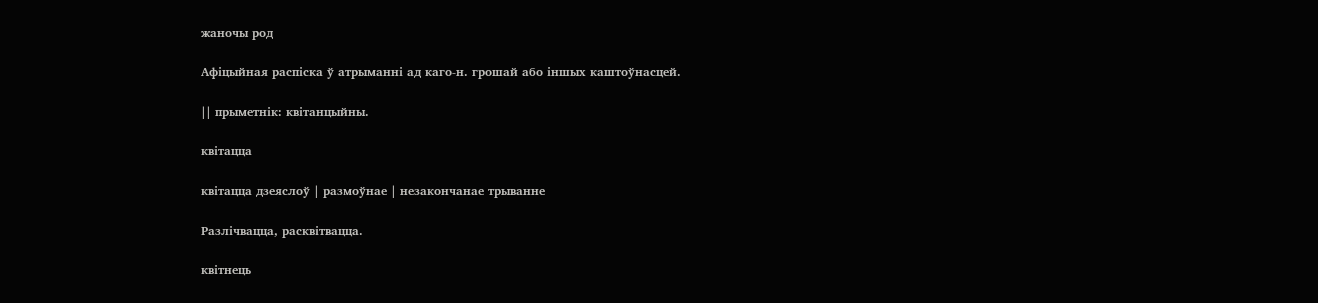жаночы род

Афіцыйная распіска ў атрыманні ад каго-н. грошай або іншых каштоўнасцей.

|| прыметнік: квітанцыйны.

квітацца

квітацца дзеяслоў | размоўнае | незакончанае трыванне

Разлічвацца, расквітвацца.

квітнець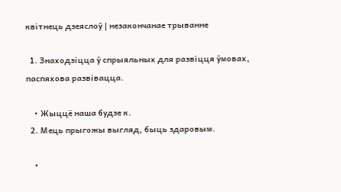квітнець дзеяслоў | незакончанае трыванне

  1. Знаходзіцца ў спрыяльных для развіцця ўмовах, паспяхова развівацца.

    • Жыццё наша будзе к.
  2. Мець прыгожы выгляд, быць здаровым.

    •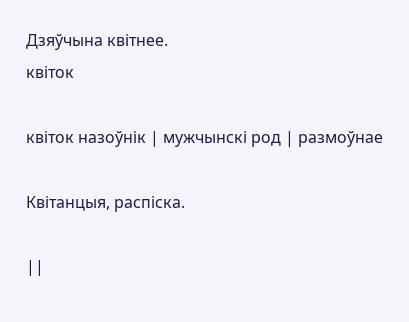Дзяўчына квітнее.
квіток

квіток назоўнік | мужчынскі род | размоўнае

Квітанцыя, распіска.

||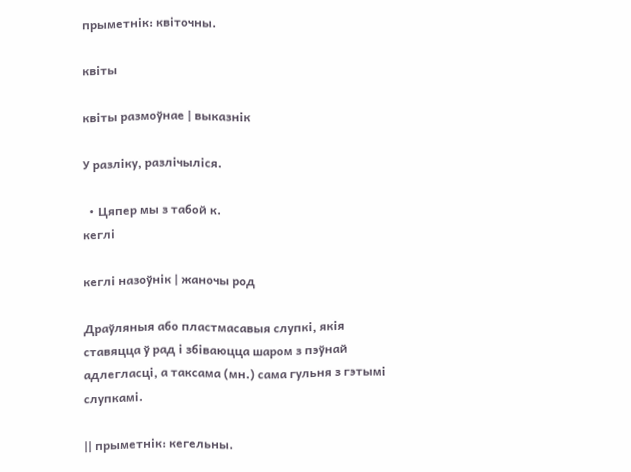прыметнік: квіточны.

квіты

квіты размоўнае | выказнік

У разліку, разлічыліся.

  • Цяпер мы з табой к.
кеглі

кеглі назоўнік | жаночы род

Драўляныя або пластмасавыя слупкі, якія ставяцца ў рад і збіваюцца шаром з пэўнай адлегласці, а таксама (мн.) сама гульня з гэтымі слупкамі.

|| прыметнік: кегельны.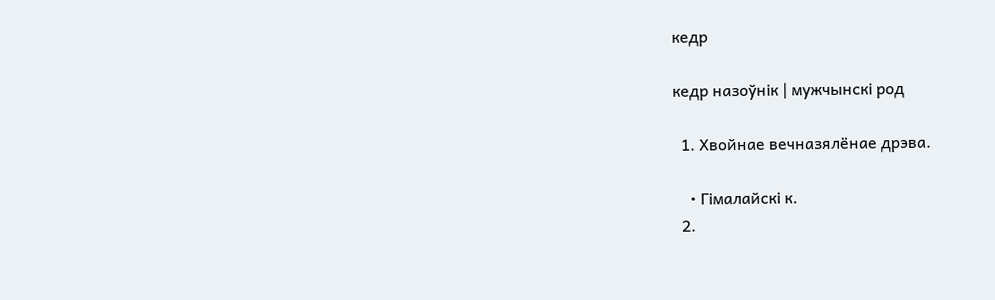кедр

кедр назоўнік | мужчынскі род

  1. Хвойнае вечназялёнае дрэва.

    • Гімалайскі к.
  2.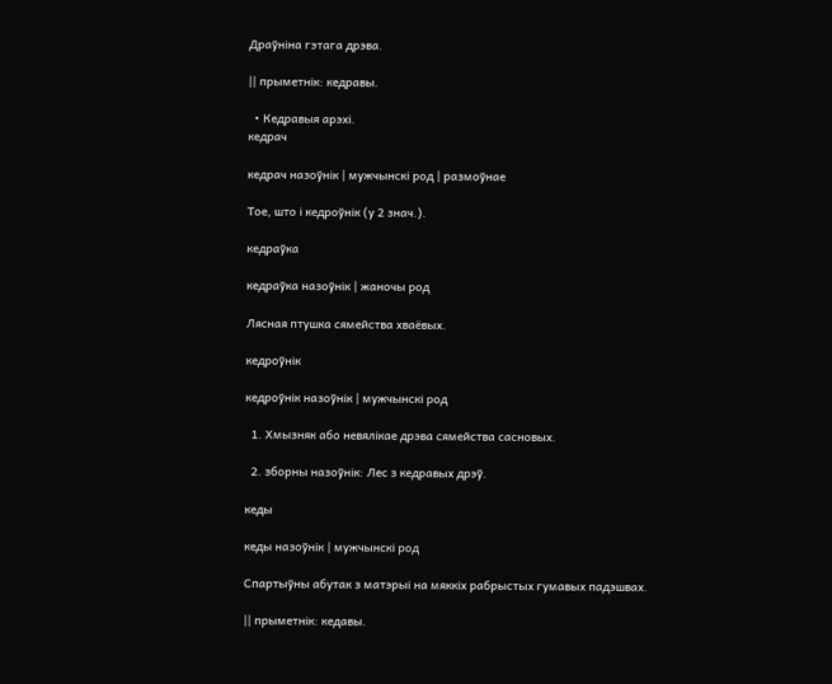Драўніна гэтага дрэва.

|| прыметнік: кедравы.

  • Кедравыя арэхі.
кедрач

кедрач назоўнік | мужчынскі род | размоўнае

Тое, што і кедроўнік (у 2 знач.).

кедраўка

кедраўка назоўнік | жаночы род

Лясная птушка сямейства хваёвых.

кедроўнік

кедроўнік назоўнік | мужчынскі род

  1. Хмызняк або невялікае дрэва сямейства сасновых.

  2. зборны назоўнік: Лес з кедравых дрэў.

кеды

кеды назоўнік | мужчынскі род

Спартыўны абутак з матэрыі на мяккіх рабрыстых гумавых падэшвах.

|| прыметнік: кедавы.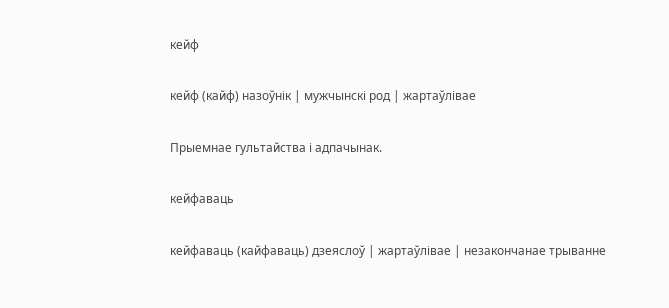кейф

кейф (кайф) назоўнік | мужчынскі род | жартаўлівае

Прыемнае гультайства і адпачынак.

кейфаваць

кейфаваць (кайфаваць) дзеяслоў | жартаўлівае | незакончанае трыванне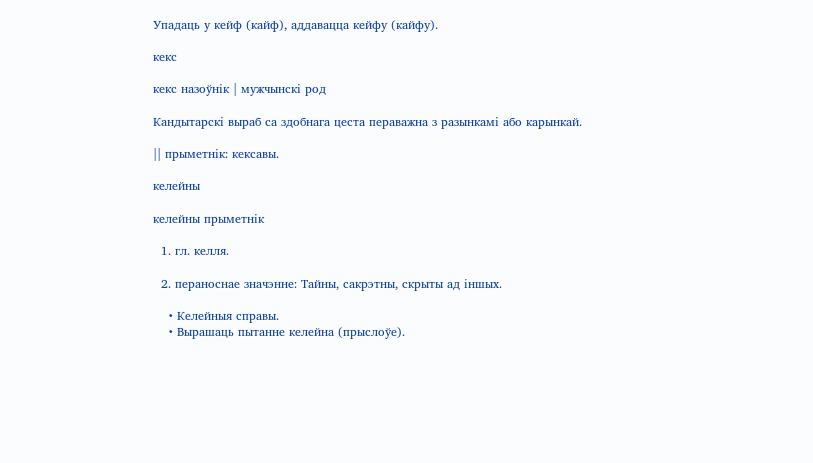Упадаць у кейф (кайф), аддавацца кейфу (кайфу).

кекс

кекс назоўнік | мужчынскі род

Кандытарскі выраб са здобнага цеста пераважна з разынкамі або карынкай.

|| прыметнік: кексавы.

келейны

келейны прыметнік

  1. гл. келля.

  2. пераноснае значэнне: Тайны, сакрэтны, скрыты ад іншых.

    • Келейныя справы.
    • Вырашаць пытанне келейна (прыслоўе).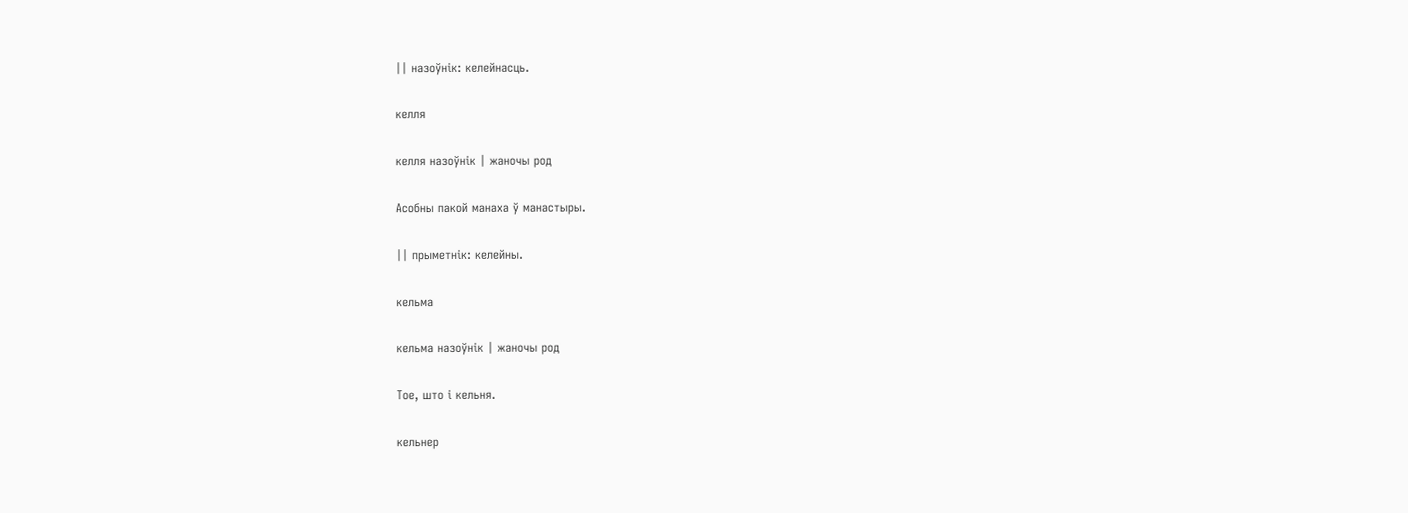|| назоўнік: келейнасць.

келля

келля назоўнік | жаночы род

Асобны пакой манаха ў манастыры.

|| прыметнік: келейны.

кельма

кельма назоўнік | жаночы род

Тое, што і кельня.

кельнер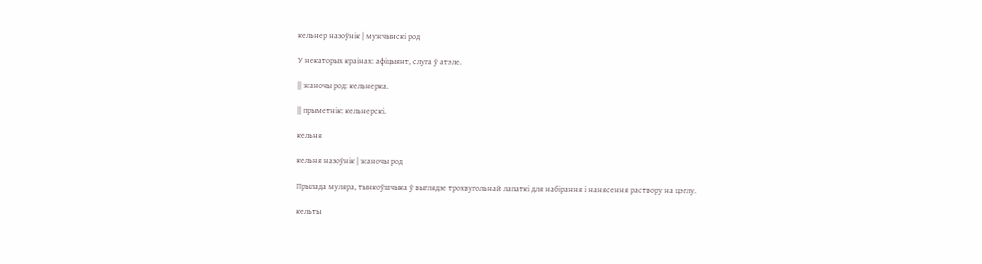кельнер назоўнік | мужчынскі род

У некаторых краінах: афіцыянт, слуга ў атэле.

|| жаночы род: кельнерка.

|| прыметнік: кельнерскі.

кельня

кельня назоўнік | жаночы род

Прылада муляра, тынкоўшчыка ў выглядзе трохвугольнай лапаткі для набірання і нанясення раствору на цэглу.

кельты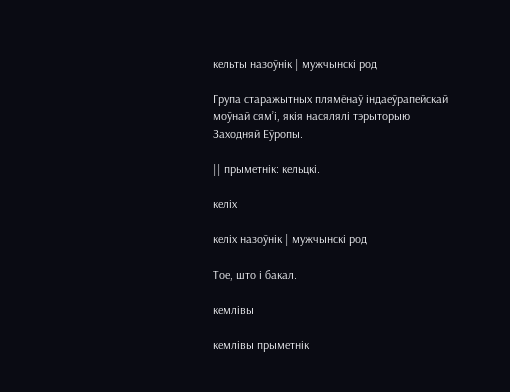кельты назоўнік | мужчынскі род

Група старажытных плямёнаў індаеўрапейскай моўнай сям’і, якія насялялі тэрыторыю Заходняй Еўропы.

|| прыметнік: кельцкі.

келіх

келіх назоўнік | мужчынскі род

Тое, што і бакал.

кемлівы

кемлівы прыметнік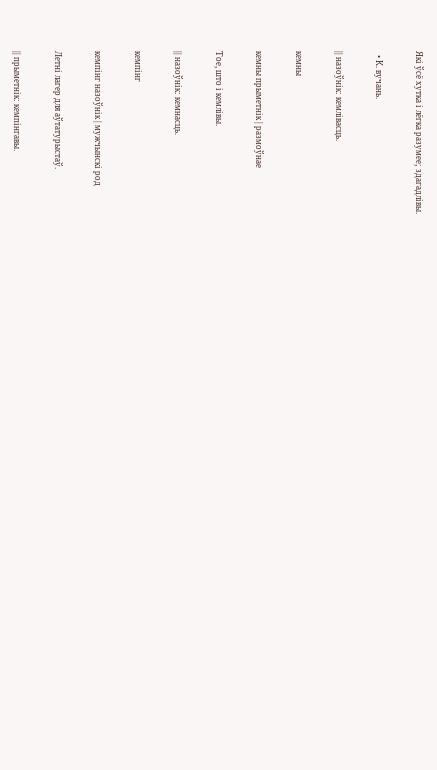Які ўсё хутка і лёгка разумее; здагадлівы.

  • К. вучань.

|| назоўнік: кемлівасць.

кемны

кемны прыметнік | размоўнае

Тое, што і кемлівы.

|| назоўнік: кемнасць.

кемпінг

кемпінг назоўнік | мужчынскі род

Летні лагер для аўтатурыстаў.

|| прыметнік: кемпінгавы.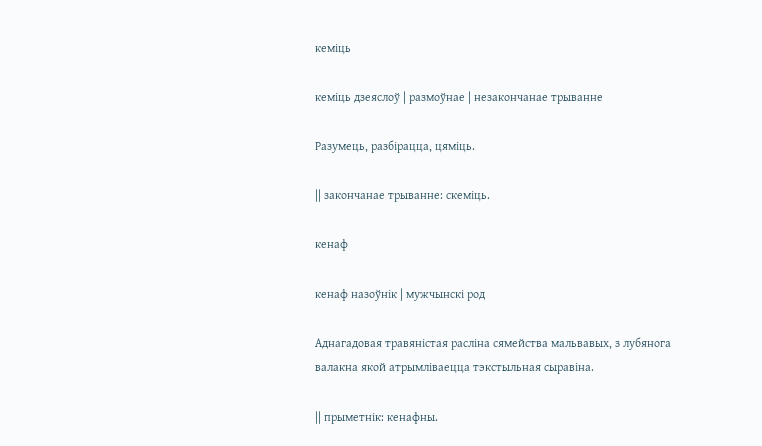кеміць

кеміць дзеяслоў | размоўнае | незакончанае трыванне

Разумець, разбірацца, цяміць.

|| закончанае трыванне: скеміць.

кенаф

кенаф назоўнік | мужчынскі род

Аднагадовая травяністая расліна сямейства мальвавых, з лубянога валакна якой атрымліваецца тэкстыльная сыравіна.

|| прыметнік: кенафны.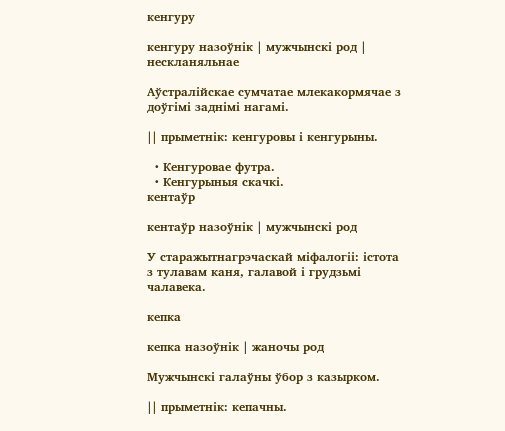кенгуру

кенгуру назоўнік | мужчынскі род | нескланяльнае

Аўстралійскае сумчатае млекакормячае з доўгімі заднімі нагамі.

|| прыметнік: кенгуровы і кенгурыны.

  • Кенгуровае футра.
  • Кенгурыныя скачкі.
кентаўр

кентаўр назоўнік | мужчынскі род

У старажытнагрэчаскай міфалогіі: істота з тулавам каня, галавой і грудзьмі чалавека.

кепка

кепка назоўнік | жаночы род

Мужчынскі галаўны ўбор з казырком.

|| прыметнік: кепачны.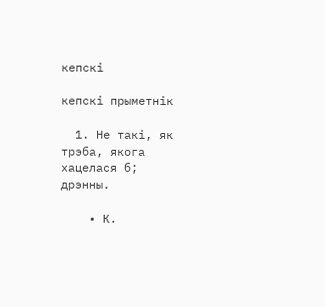кепскі

кепскі прыметнік

  1. Не такі, як трэба, якога хацелася б; дрэнны.

    • К.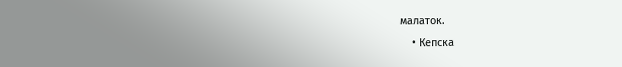малаток.
    • Кепска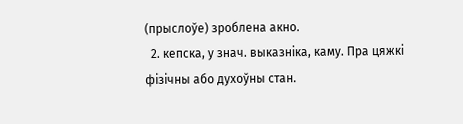(прыслоўе) зроблена акно.
  2. кепска, у знач. выказніка, каму. Пра цяжкі фізічны або духоўны стан.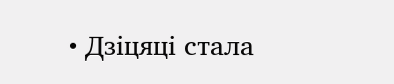• Дзіцяці стала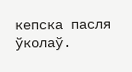кепска пасля ўколаў.